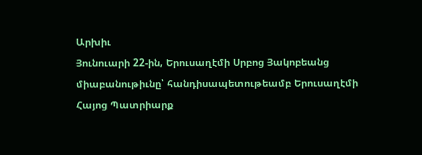Արխիւ
Յունուարի 22-ին, Երուսաղէմի Սրբոց Յակոբեանց միաբանութիւնը՝ հանդիսապետութեամբ Երուսաղէմի Հայոց Պատրիարք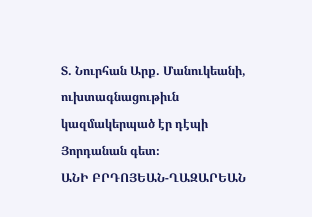Տ. Նուրհան Արք. Մանուկեանի, ուխտագնացութիւն կազմակերպած էր դէպի Յորդանան գետ։
ԱՆԻ ԲՐԴՈՅԵԱՆ-ՂԱԶԱՐԵԱՆ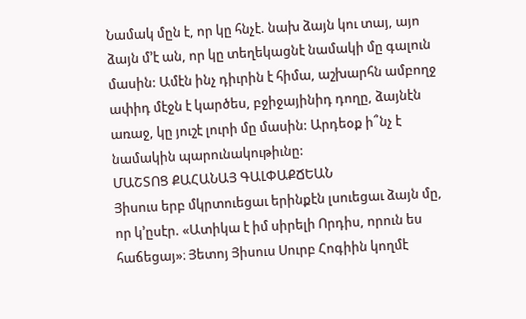Նամակ մըն է, որ կը հնչէ. նախ ձայն կու տայ, այո ձայն մ՚է ան, որ կը տեղեկացնէ նամակի մը գալուն մասին: Ամէն ինչ դիւրին է հիմա, աշխարհն ամբողջ ափիդ մէջն է կարծես, բջիջայինիդ դողը, ձայնէն առաջ, կը յուշէ լուրի մը մասին: Արդեօք ի՞նչ է նամակին պարունակութիւնը:
ՄԱՇՏՈՑ ՔԱՀԱՆԱՅ ԳԱԼՓԱՔՃԵԱՆ
Յիսուս երբ մկրտուեցաւ երինքէն լսուեցաւ ձայն մը, որ կ՚ըսէր. «Ատիկա է իմ սիրելի Որդիս, որուն ես հաճեցայ»։ Յետոյ Յիսուս Սուրբ Հոգիին կողմէ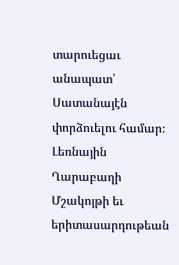տարուեցաւ անապատ՝ Սատանայէն փորձուելու համար։
Լեռնային Ղարաբաղի Մշակոյթի եւ երիտասարդութեան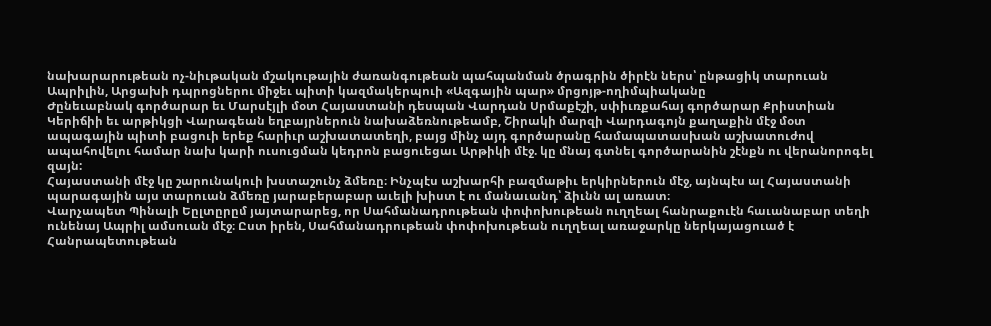նախարարութեան ոչ-նիւթական մշակութային ժառանգութեան պահպանման ծրագրին ծիրէն ներս՝ ընթացիկ տարուան Ապրիլին, Արցախի դպրոցներու միջեւ պիտի կազմակերպուի «Ազգային պար» մրցոյթ-ողիմպիականը
Ժընեւաբնակ գործարար եւ Մարսէյլի մօտ Հայաստանի դեսպան Վարդան Սրմաքէշի, սփիւռքահայ գործարար Քրիստիան Կերիճիի եւ արթիկցի Վարագեան եղբայրներուն նախաձեռնութեամբ, Շիրակի մարզի Վարդագոյն քաղաքին մէջ մօտ ապագային պիտի բացուի երեք հարիւր աշխատատեղի, բայց մինչ այդ գործարանը համապատասխան աշխատուժով ապահովելու համար նախ կարի ուսուցման կեդրոն բացուեցաւ Արթիկի մէջ. կը մնայ գտնել գործարանին շէնքն ու վերանորոգել զայն:
Հայաստանի մէջ կը շարունակուի խստաշունչ ձմեռը։ Ինչպէս աշխարհի բազմաթիւ երկիրներուն մէջ, այնպէս ալ Հայաստանի պարագային այս տարուան ձմեռը յարաբերաբար աւելի խիստ է ու մանաւանդ՝ ձիւնն ալ առատ։
Վարչապետ Պինալի Եըլտըրըմ յայտարարեց, որ Սահմանադրութեան փոփոխութեան ուղղեալ հանրաքուէն հաւանաբար տեղի ունենայ Ապրիլ ամսուան մէջ։ Ըստ իրեն, Սահմանադրութեան փոփոխութեան ուղղեալ առաջարկը ներկայացուած է Հանրապետութեան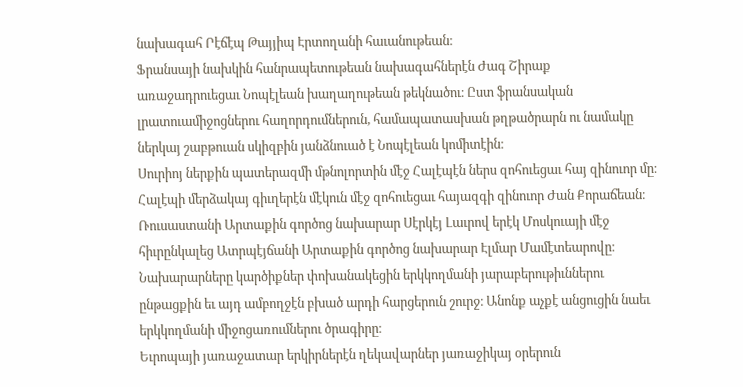նախագահ Րէճէպ Թայյիպ Էրտողանի հաւանութեան։
Ֆրանսայի նախկին հանրապետութեան նախագահներէն Ժագ Շիրաք առաջադրուեցաւ Նոպէլեան խաղաղութեան թեկնածու։ Ըստ ֆրանսական լրատուամիջոցներու հաղորդումներուն, համապատասխան թղթածրարն ու նամակը ներկայ շաբթուան սկիզբին յանձնուած է Նոպէլեան կոմիտէին։
Սուրիոյ ներքին պատերազմի մթնոլորտին մէջ Հալէպէն ներս զոհուեցաւ հայ զինուոր մը։ Հալէպի մերձակայ գիւղերէն մէկուն մէջ զոհուեցաւ հայազգի զինուոր Ժան Քորաճեան։
Ռուսաստանի Արտաքին գործոց նախարար Սէրկէյ Լաւրով երէկ Մոսկուայի մէջ հիւրընկալեց Ատրպէյճանի Արտաքին գործոց նախարար Էլմար Մամէտեարովը։ Նախարարները կարծիքներ փոխանակեցին երկկողմանի յարաբերութիւններու ընթացքին եւ այդ ամբողջէն բխած արդի հարցերուն շուրջ։ Անոնք աչքէ անցուցին նաեւ երկկողմանի միջոցառումներու ծրագիրը։
Եւրոպայի յառաջատար երկիրներէն ղեկավարներ յառաջիկայ օրերուն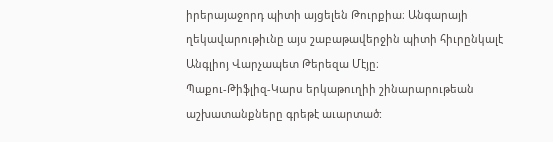իրերայաջորդ պիտի այցելեն Թուրքիա։ Անգարայի ղեկավարութիւնը այս շաբաթավերջին պիտի հիւրընկալէ Անգլիոյ Վարչապետ Թերեզա Մէյը։
Պաքու-Թիֆլիզ-Կարս երկաթուղիի շինարարութեան աշխատանքները գրեթէ աւարտած: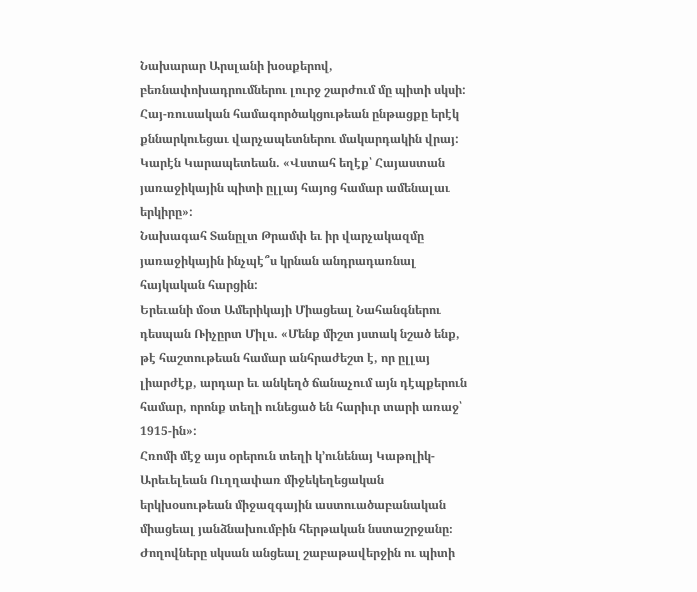Նախարար Արսլանի խօսքերով, բեռնափոխադրումներու լուրջ շարժում մը պիտի սկսի:
Հայ-ռուսական համագործակցութեան ընթացքը երէկ քննարկուեցաւ վարչապետներու մակարդակին վրայ:
Կարէն Կարապետեան. «Վստահ եղէք՝ Հայաստան յառաջիկային պիտի ըլլայ հայոց համար ամենալաւ երկիրը»:
Նախագահ Տանըլտ Թրամփ եւ իր վարչակազմը յառաջիկային ինչպէ՞ս կրնան անդրադառնալ հայկական հարցին:
Երեւանի մօտ Ամերիկայի Միացեալ Նահանգներու դեսպան Ռիչըրտ Միլս. «Մենք միշտ յստակ նշած ենք, թէ հաշտութեան համար անհրաժեշտ է, որ ըլլայ լիարժէք, արդար եւ անկեղծ ճանաչում այն դէպքերուն համար, որոնք տեղի ունեցած են հարիւր տարի առաջ՝ 1915-ին»:
Հռոմի մէջ այս օրերուն տեղի կ՚ունենայ Կաթոլիկ-Արեւելեան Ուղղափառ միջեկեղեցական երկխօսութեան միջազգային աստուածաբանական միացեալ յանձնախումբին հերթական նստաշրջանը։ Ժողովները սկսան անցեալ շաբաթավերջին ու պիտի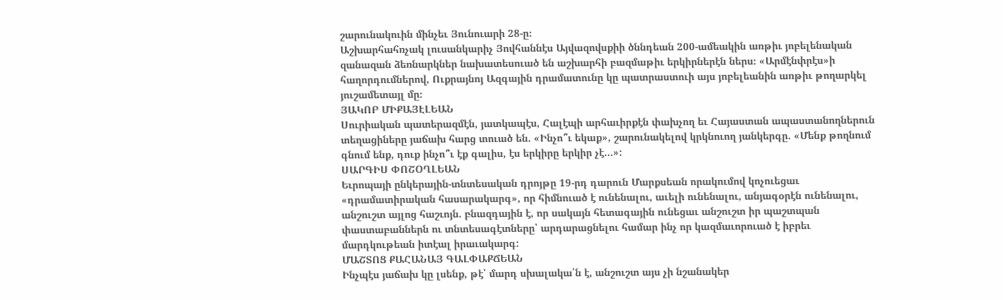շարունակուին մինչեւ Յունուարի 28-ը։
Աշխարհահռչակ լուսանկարիչ Յովհաննէս Այվազովսքիի ծննդեան 200-ամեակին առթիւ յոբելենական զանազան ձեռնարկներ նախատեսուած են աշխարհի բազմաթիւ երկիրներէն ներս։ «Արմէնփրէս»ի հաղորդումներով, Ուքրայնոյ Ազգային դրամատունը կը պատրաստուի այս յոբելեանին առթիւ թողարկել յուշամետայլ մը։
ՅԱԿՈԲ ՄԻՔԱՅԷԼԵԱՆ
Սուրիական պատերազմէն, յատկապէս, Հալէպի արհաւիրքէն փախչող եւ Հայաստան ապաստանողներուն տեղացիները յաճախ հարց տուած են. «Ինչո՞ւ եկաք», շարունակելով կրկնուող յանկերգը. «Մենք թողնում գնում ենք, դուք ինչո՞ւ էք գալիս, էս երկիրը երկիր չէ…»:
ՍԱՐԳԻՍ ՓՈՇՕՂԼԵԱՆ
Եւրոպայի ընկերային-տնտեսական դրոյթը 19-րդ դարուն Մարքսեան որակումով կոչուեցաւ «դրամատիրական հասարակարգ», որ հիմնուած է ունենալու, աւելի ունենալու, անյագօրէն ունենալու, անշուշտ այլոց հաշւոյն. բնազդային է, որ սակայն հետագային ունեցաւ անշուշտ իր պաշտպան փաստաբաններն ու տնտեսագէտները՝ արդարացնելու համար ինչ որ կազմաւորուած է իբրեւ մարդկութեան իտէալ իրաւակարգ:
ՄԱՇՏՈՑ ՔԱՀԱՆԱՅ ԳԱԼՓԱՔՃԵԱՆ
Ինչպէս յաճախ կը լսենք, թէ՝ մարդ սխալակա՛ն է, անշուշտ այս չի նշանակեր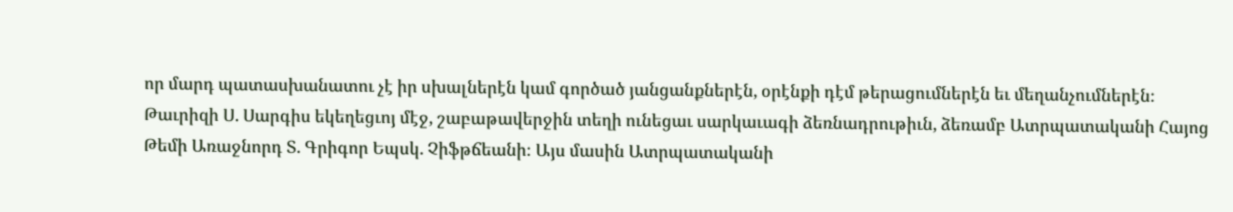որ մարդ պատասխանատու չէ իր սխալներէն կամ գործած յանցանքներէն, օրէնքի դէմ թերացումներէն եւ մեղանչումներէն։
Թաւրիզի Ս. Սարգիս եկեղեցւոյ մէջ, շաբաթավերջին տեղի ունեցաւ սարկաւագի ձեռնադրութիւն, ձեռամբ Ատրպատականի Հայոց Թեմի Առաջնորդ Տ. Գրիգոր Եպսկ. Չիֆթճեանի։ Այս մասին Ատրպատականի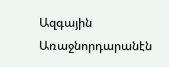Ազգային Առաջնորդարանէն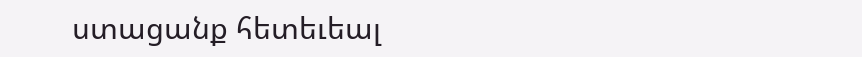ստացանք հետեւեալ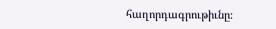հաղորդագրութիւնը։